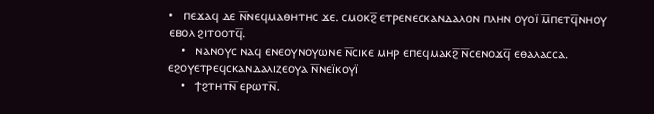•   ⲡⲉϫⲁϥ ⲇⲉ ⲛ̅ⲛⲉϥⲙⲁⲑⲏⲧⲏⲥ ϫⲉ. ⲥⲙⲟⲕϩ̅ ⲉⲧⲣⲉⲛⲉⲥⲕⲁⲛⲇⲁⲗⲟⲛ ⲡⲗⲏⲛ ⲟⲩⲟⲓ̈ ⲙ̅ⲡⲉⲧϥ̅ⲛⲏⲟⲩ ⲉⲃⲟⲗ ϩⲓⲧⲟⲟⲧϥ̅.
    •   ⲛⲁⲛⲟⲩⲥ ⲛⲁϥ ⲉⲛⲉⲟⲩⲛⲟⲩⲱⲛⲉ ⲛ̅ⲥⲓⲕⲉ ⲙⲏⲣ ⲉⲡⲉϥⲙⲁⲕϩ̅ ⲛ̅ⲥⲉⲛⲟϫϥ̅ ⲉⲑⲁⲗⲁⲥⲥⲁ. ⲉϩⲟⲩⲉⲧⲣⲉϥⲥⲕⲁⲛⲇⲁⲗⲓⲍⲉⲟⲩⲁ ⲛ̅ⲛⲉⲓ̈ⲕⲟⲩⲓ̈
    •   ϯϩⲧⲏⲧⲛ̅ ⲉⲣⲱⲧⲛ̅.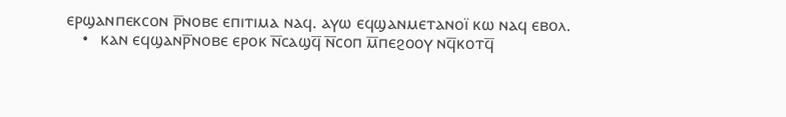ⲉⲣϣⲁⲛⲡⲉⲕⲥⲟⲛ ⲣ̅ⲛⲟⲃⲉ ⲉⲡⲓⲧⲓⲙⲁ ⲛⲁϥ. ⲁⲩⲱ ⲉϥϣⲁⲛⲙⲉⲧⲁⲛⲟⲓ̈ ⲕⲱ ⲛⲁϥ ⲉⲃⲟⲗ.
    •   ⲕⲁⲛ ⲉϥϣⲁⲛⲣ̅ⲛⲟⲃⲉ ⲉⲣⲟⲕ ⲛ̅ⲥⲁϣϥ̅ ⲛ̅ⲥⲟⲡ ⲙ̅ⲡⲉϩⲟⲟⲩ ⲛϥ̅ⲕⲟⲧϥ̅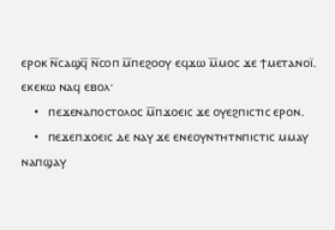ⲉⲣⲟⲕ ⲛ̅ⲥⲁϣϥ̅ ⲛ̅ⲥⲟⲡ ⲙ̅ⲡⲉϩⲟⲟⲩ ⲉϥϫⲱ ⲙ̅ⲙⲟⲥ ϫⲉ ϯⲙⲉⲧⲁⲛⲟⲓ̈. ⲉⲕⲉⲕⲱ ⲛⲁϥ ⲉⲃⲟⲗ·
    •   ⲡⲉϫⲉⲛⲁⲡⲟⲥⲧⲟⲗⲟⲥ ⲙ̅ⲡϫⲟⲉⲓⲥ ϫⲉ ⲟⲩⲉϩⲡⲓⲥⲧⲓⲥ ⲉⲣⲟⲛ.
    •   ⲡⲉϫⲉⲡϫⲟⲉⲓⲥ ⲇⲉ ⲛⲁⲩ ϫⲉ ⲉⲛⲉⲟⲩⲛⲧⲏⲧⲛⲡⲓⲥⲧⲓⲥ ⲙⲙⲁⲩ ⲛⲁⲡϣⲁⲩ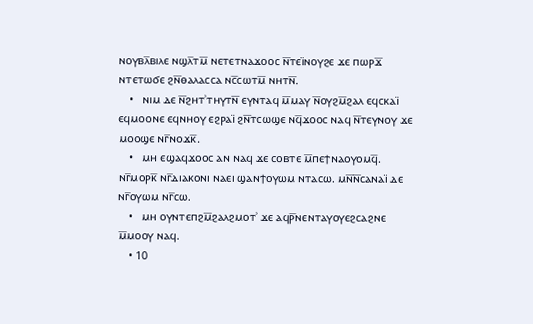ⲛⲟⲩⲃⲗ̅ⲃⲓⲗⲉ ⲛϣⲗ̅ⲧⲙ̅ ⲛⲉⲧⲉⲧⲛⲁϫⲟⲟⲥ ⲛ̅ⲧⲉⲓ̈ⲛⲟⲩϩⲉ ϫⲉ ⲡⲱⲣϫ̅ ⲛⲧⲉⲧⲱϭⲉ ϩⲛ̅ⲑⲁⲗⲁⲥⲥⲁ ⲛⲥ̅ⲥⲱⲧⲙ̅ ⲛⲏⲧⲛ̅.
    •   ⲛⲓⲙ ⲇⲉ ⲛ̅ϩⲏⲧʾⲧⲏⲩⲧⲛ̅ ⲉⲩⲛⲧⲁϥ ⲙ̅ⲙⲁⲩ ⲛ̅ⲟⲩϩⲙ̅ϩⲁⲗ ⲉϥⲥⲕⲁⲓ̈ ⲉϥⲙⲟⲟⲛⲉ ⲉϥⲛⲏⲟⲩ ⲉϩⲣⲁⲓ̈ ϩⲛ̅ⲧⲥⲱϣⲉ ⲛϥ̅ϫⲟⲟⲥ ⲛⲁϥ ⲛ̅ⲧⲉⲩⲛⲟⲩ ϫⲉ ⲙⲟⲟϣⲉ ⲛⲅ̅ⲛⲟϫⲕ̅.
    •   ⲙⲏ ⲉϣⲁϥϫⲟⲟⲥ ⲁⲛ ⲛⲁϥ ϫⲉ ⲥⲟⲃⲧⲉ ⲙ̅ⲡⲉϯⲛⲁⲟⲩⲟⲙϥ̅. ⲛⲅ̅ⲙⲟⲣⲕ̅ ⲛⲅ̅ⲇⲓⲁⲕⲟⲛⲓ ⲛⲁⲉⲓ ϣⲁⲛϯⲟⲩⲱⲙ ⲛⲧⲁⲥⲱ. ⲙⲛ̅ⲛ̅ⲥⲁⲛⲁⲓ̈ ⲇⲉ ⲛⲅ̅ⲟⲩⲱⲙ ⲛⲅ̅ⲥⲱ.
    •   ⲙⲏ ⲟⲩⲛⲧⲉⲡϩⲙ̅ϩⲁⲗϩⲙⲟⲧʾ ϫⲉ ⲁϥⲣ̅ⲛⲉⲛⲧⲁⲩⲟⲩⲉϩⲥⲁϩⲛⲉ ⲙ̅ⲙⲟⲟⲩ ⲛⲁϥ.
    • 10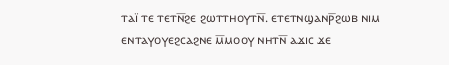ⲧⲁⲓ̈ ⲧⲉ ⲧⲉⲧⲛ̅ϩⲉ ϩⲱⲧⲧⲏⲟⲩⲧⲛ̅. ⲉⲧⲉⲧⲛϣⲁⲛⲣ̅ϩⲱⲃ ⲛⲓⲙ ⲉⲛⲧⲁⲩⲟⲩⲉϩⲥⲁϩⲛⲉ ⲙ̅ⲙⲟⲟⲩ ⲛⲏⲧⲛ̅ ⲁϫⲓⲥ ϫⲉ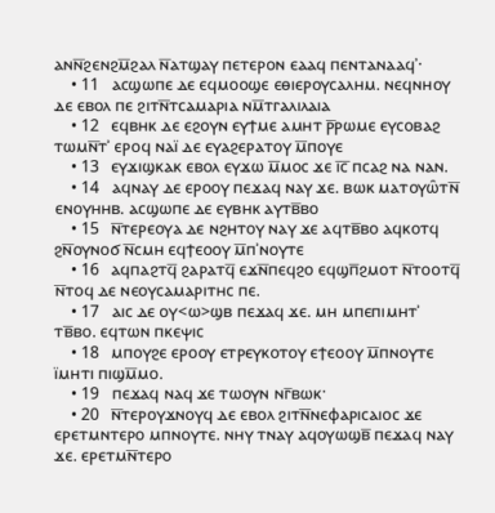ⲁⲛⲛ̅ϩⲉⲛϩⲙ̅ϩⲁⲗ ⲛ̅ⲁⲧϣⲁⲩ ⲡⲉⲧⲉⲣⲟⲛ ⲉⲁⲁϥ ⲡⲉⲛⲧⲁⲛⲁⲁϥʾ·
    • 11   ⲁⲥϣⲱⲡⲉ ⲇⲉ ⲉϥⲙⲟⲟϣⲉ ⲉⲑⲓⲉⲣⲟⲩⲥⲁⲗⲏⲙ. ⲛⲉϥⲛⲏⲟⲩ ⲇⲉ ⲉⲃⲟⲗ ⲡⲉ ϩⲓⲧⲛ̅ⲧⲥⲁⲙⲁⲣⲓⲁ ⲛⲙ̅ⲧⲅⲁⲗⲓⲗⲁⲓⲁ
    • 12   ⲉϥⲃⲏⲕ ⲇⲉ ⲉϩⲟⲩⲛ ⲉⲩϯⲙⲉ ⲁⲙⲏⲧ ⲣ̅ⲣⲱⲙⲉ ⲉⲩⲥⲟⲃⲁϩ ⲧⲱⲙⲛ̅ⲧʾ ⲉⲣⲟϥ ⲛⲁⲓ̈ ⲇⲉ ⲉⲩⲁϩⲉⲣⲁⲧⲟⲩ ⲙ̅ⲡⲟⲩⲉ
    • 13   ⲉⲩϫⲓϣⲕⲁⲕ ⲉⲃⲟⲗ ⲉⲩϫⲱ ⲙ̅ⲙⲟⲥ ϫⲉ ⲓ̅ⲥ̅ ⲡⲥⲁϩ ⲛⲁ ⲛⲁⲛ.
    • 14   ⲁϥⲛⲁⲩ ⲇⲉ ⲉⲣⲟⲟⲩ ⲡⲉϫⲁϥ ⲛⲁⲩ ϫⲉ. ⲃⲱⲕ ⲙⲁⲧⲟⲩⲱ̑ⲧⲛ̅ ⲉⲛⲟⲩⲏⲏⲃ. ⲁⲥϣⲱⲡⲉ ⲇⲉ ⲉⲩⲃⲏⲕ ⲁⲩⲧⲃ̅ⲃⲟ
    • 15   ⲛ̅ⲧⲉⲣⲉⲟⲩⲁ ⲇⲉ ⲛϩⲏⲧⲟⲩ ⲛⲁⲩ ϫⲉ ⲁϥⲧⲃ̅ⲃⲟ ⲁϥⲕⲟⲧϥ ϩⲛ̅ⲟⲩⲛⲟϭ ⲛ̅ⲥⲙⲏ ⲉϥϯⲉⲟⲟⲩ ⲙ̅ⲡʾⲛⲟⲩⲧⲉ
    • 16   ⲁϥⲡⲁϩⲧϥ̅ ϩⲁⲣⲁⲧϥ̅ ⲉϫⲛ̅ⲡⲉϥϩⲟ ⲉϥϣⲡ̅ϩⲙⲟⲧ ⲛ̅ⲧⲟⲟⲧϥ̅ ⲛ̅ⲧⲟϥ ⲇⲉ ⲛⲉⲟⲩⲥⲁⲙⲁⲣⲓⲧⲏⲥ ⲡⲉ.
    • 17   ⲁⲓⲥ ⲇⲉ ⲟⲩ<ⲱ>ϣⲃ ⲡⲉϫⲁϥ ϫⲉ. ⲙⲏ ⲙⲡⲉⲡⲓⲙⲏⲧʾ ⲧⲃ̅ⲃⲟ. ⲉϥⲧⲱⲛ ⲡⲕⲉⲯⲓⲥ
    • 18   ⲙⲡⲟⲩϩⲉ ⲉⲣⲟⲟⲩ ⲉⲧⲣⲉⲩⲕⲟⲧⲟⲩ ⲉϯⲉⲟⲟⲩ ⲙ̅ⲡⲛⲟⲩⲧⲉ ⲓ̈ⲙⲏⲧⲓ ⲡⲓϣⲙ̅ⲙⲟ.
    • 19   ⲡⲉϫⲁϥ ⲛⲁϥ ϫⲉ ⲧⲱⲟⲩⲛ ⲛⲅ̅ⲃⲱⲕ·
    • 20   ⲛ̅ⲧⲉⲣⲟⲩϫⲛⲟⲩϥ ⲇⲉ ⲉⲃⲟⲗ ϩⲓⲧⲛ̅ⲛⲉⲫⲁⲣⲓⲥⲁⲓⲟⲥ ϫⲉ ⲉⲣⲉⲧⲙⲛⲧⲉⲣⲟ ⲙⲡⲛⲟⲩⲧⲉ. ⲛⲏⲩ ⲧⲛⲁⲩ ⲁϥⲟⲩⲱϣⲃ̅ ⲡⲉϫⲁϥ ⲛⲁⲩ ϫⲉ. ⲉⲣⲉⲧⲙⲛ̅ⲧⲉⲣⲟ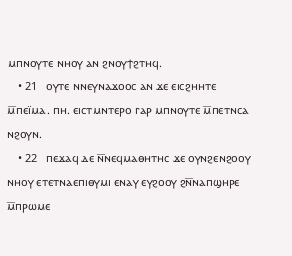ⲙⲡⲛⲟⲩⲧⲉ ⲛⲏⲟⲩ ⲁⲛ ϩⲛⲟⲩϯϩⲧⲏϥ.
    • 21   ⲟⲩⲧⲉ ⲛⲛⲉⲩⲛⲁϫⲟⲟⲥ ⲁⲛ ϫⲉ ⲉⲓⲥϩⲏⲏⲧⲉ ⲙ̅ⲡⲉⲓ̈ⲙⲁ. ⲡⲏ. ⲉⲓⲥⲧⲙⲛⲧⲉⲣⲟ ⲅⲁⲣ ⲙⲡⲛⲟⲩⲧⲉ ⲙ̅ⲡⲉⲧⲛⲥⲁ ⲛϩⲟⲩⲛ.
    • 22   ⲡⲉϫⲁϥ ⲇⲉ ⲛ̅ⲛⲉϥⲙⲁⲑⲏⲧⲏⲥ ϫⲉ ⲟⲩⲛϩⲉⲛϩⲟⲟⲩ ⲛⲏⲟⲩ ⲉⲧⲉⲧⲛⲁⲉⲡⲓⲑⲩⲙⲓ ⲉⲛⲁⲩ ⲉⲩϩⲟⲟⲩ ϩⲛ̅ⲛⲁⲡϣⲏⲣⲉ ⲙ̅ⲡⲣⲱⲙⲉ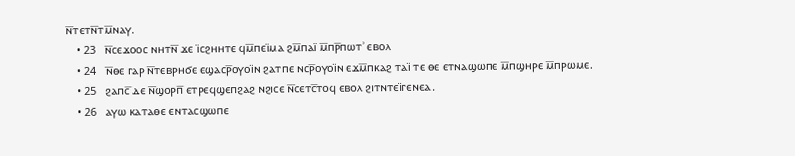ⲛ̅ⲧⲉⲧⲛ̅ⲧⲙ̅ⲛⲁⲩ.
    • 23   ⲛ̅ⲥⲉϫⲟⲟⲥ ⲛⲏⲧⲛ̅ ϫⲉ ⲓ̈ⲥϩⲏⲏⲧⲉ ϥⲙ̅ⲡⲉⲓ̈ⲙⲁ ϩⲙ̅ⲡⲁⲓ̈ ⲙ̅ⲡⲣ̅ⲡⲱⲧʾ ⲉⲃⲟⲗ
    • 24   ⲛ̅ⲑⲉ ⲅⲁⲣ ⲛ̅ⲧⲉⲃⲣⲏϭⲉ ⲉϣⲁⲥⲣ̅ⲟⲩⲟⲓ̈ⲛ ϩⲁⲧⲡⲉ ⲛⲥⲣ̅ⲟⲩⲟⲓ̈ⲛ ⲉϫⲙ̅ⲡⲕⲁϩ ⲧⲁⲓ̈ ⲧⲉ ⲑⲉ ⲉⲧⲛⲁϣⲱⲡⲉ ⲙ̅ⲡϣⲏⲣⲉ ⲙ̅ⲡⲣⲱⲙⲉ.
    • 25   ϩⲁⲡⲥ̅ ⲇⲉ ⲛ̅ϣⲟⲣⲡ̅ ⲉⲧⲣⲉϥϣⲉⲡϩⲁϩ ⲛϩⲓⲥⲉ ⲛ̅ⲥⲉⲧⲥ̅ⲧⲟϥ ⲉⲃⲟⲗ ϩⲓⲧⲛⲧⲉⲓ̈ⲅⲉⲛⲉⲁ.
    • 26   ⲁⲩⲱ ⲕⲁⲧⲁⲑⲉ ⲉⲛⲧⲁⲥϣⲱⲡⲉ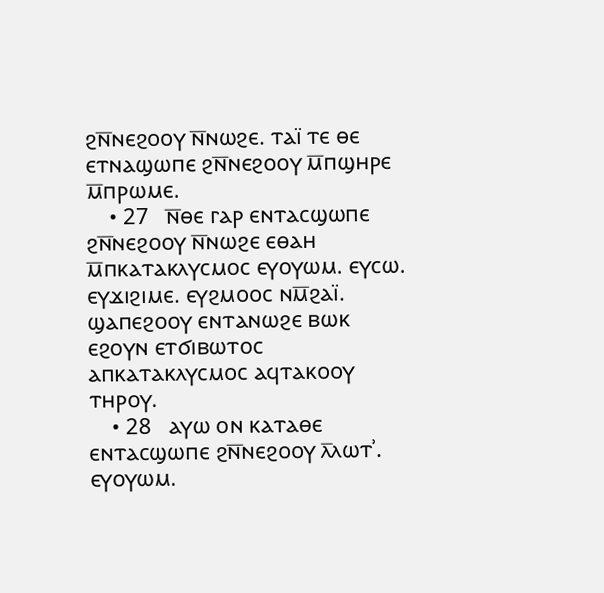ϩⲛ̅ⲛⲉϩⲟⲟⲩ ⲛ̅ⲛⲱϩⲉ. ⲧⲁⲓ̈ ⲧⲉ ⲑⲉ ⲉⲧⲛⲁϣⲱⲡⲉ ϩⲛ̅ⲛⲉϩⲟⲟⲩ ⲙ̅ⲡϣⲏⲣⲉ ⲙ̅ⲡⲣⲱⲙⲉ.
    • 27   ⲛ̅ⲑⲉ ⲅⲁⲣ ⲉⲛⲧⲁⲥϣⲱⲡⲉ ϩⲛ̅ⲛⲉϩⲟⲟⲩ ⲛ̅ⲛⲱϩⲉ ⲉⲑⲁⲏ ⲙ̅ⲡⲕⲁⲧⲁⲕⲗⲩⲥⲙⲟⲥ ⲉⲩⲟⲩⲱⲙ. ⲉⲩⲥⲱ. ⲉⲩϫⲓϩⲓⲙⲉ. ⲉⲩϩⲙⲟⲟⲥ ⲛⲙ̅ϩⲁⲓ̈. ϣⲁⲡⲉϩⲟⲟⲩ ⲉⲛⲧⲁⲛⲱϩⲉ ⲃⲱⲕ ⲉϩⲟⲩⲛ ⲉⲧϭⲓⲃⲱⲧⲟⲥ ⲁⲡⲕⲁⲧⲁⲕⲗⲩⲥⲙⲟⲥ ⲁϥⲧⲁⲕⲟⲟⲩ ⲧⲏⲣⲟⲩ.
    • 28   ⲁⲩⲱ ⲟⲛ ⲕⲁⲧⲁⲑⲉ ⲉⲛⲧⲁⲥϣⲱⲡⲉ ϩⲛ̅ⲛⲉϩⲟⲟⲩ ⲗ̅ⲗⲱⲧʾ. ⲉⲩⲟⲩⲱⲙ.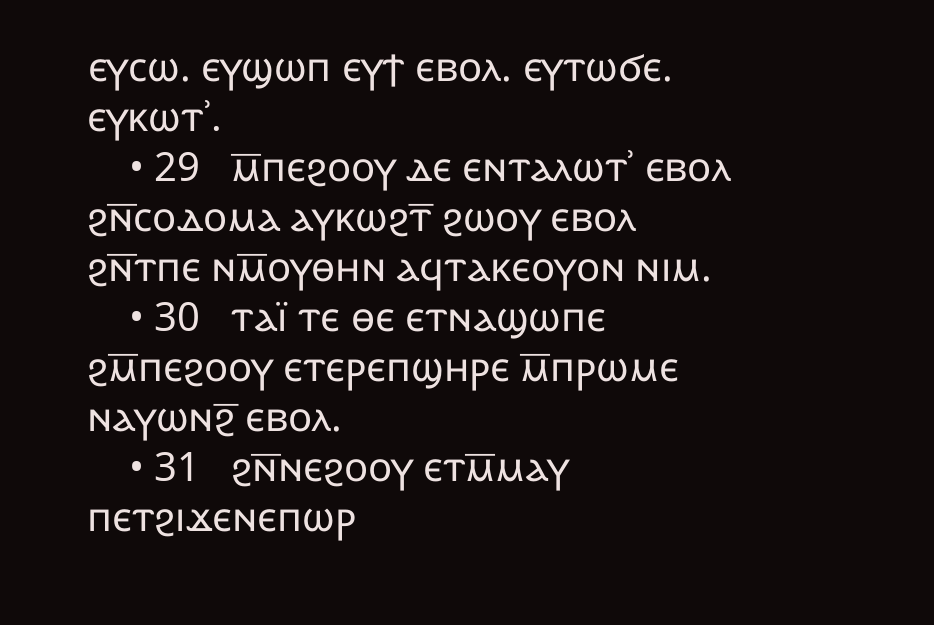ⲉⲩⲥⲱ. ⲉⲩϣⲱⲡ ⲉⲩϯ ⲉⲃⲟⲗ. ⲉⲩⲧⲱϭⲉ. ⲉⲩⲕⲱⲧʾ.
    • 29   ⲙ̅ⲡⲉϩⲟⲟⲩ ⲇⲉ ⲉⲛⲧⲁⲗⲱⲧʾ ⲉⲃⲟⲗ ϩⲛ̅ⲥⲟⲇⲟⲙⲁ ⲁⲩⲕⲱϩⲧ̅ ϩⲱⲟⲩ ⲉⲃⲟⲗ ϩⲛ̅ⲧⲡⲉ ⲛⲙ̅ⲟⲩⲑⲏⲛ ⲁϥⲧⲁⲕⲉⲟⲩⲟⲛ ⲛⲓⲙ.
    • 30   ⲧⲁⲓ̈ ⲧⲉ ⲑⲉ ⲉⲧⲛⲁϣⲱⲡⲉ ϩⲙ̅ⲡⲉϩⲟⲟⲩ ⲉⲧⲉⲣⲉⲡϣⲏⲣⲉ ⲙ̅ⲡⲣⲱⲙⲉ ⲛⲁⲩⲱⲛϩ̅ ⲉⲃⲟⲗ.
    • 31   ϩⲛ̅ⲛⲉϩⲟⲟⲩ ⲉⲧⲙ̅ⲙⲁⲩ ⲡⲉⲧϩⲓϫⲉⲛⲉⲡⲱⲣ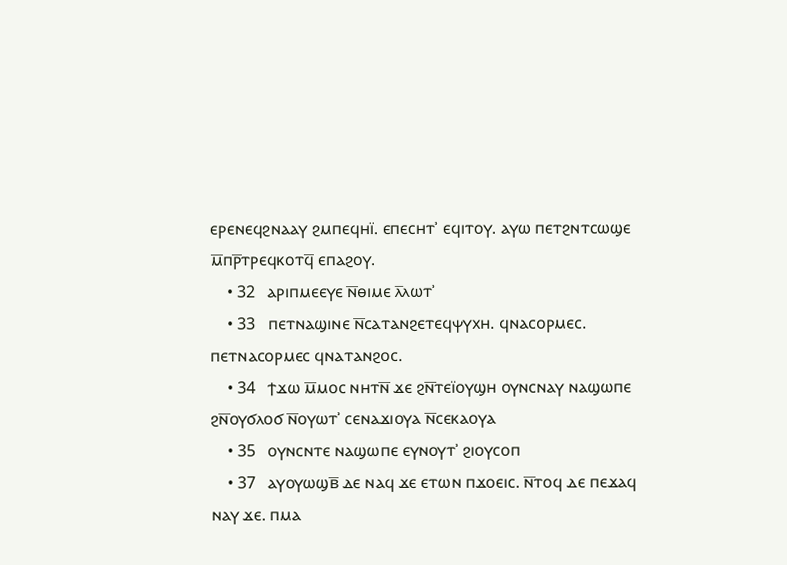ⲉⲣⲉⲛⲉϥϩⲛⲁⲁⲩ ϩⲙⲡⲉϥⲏⲓ̈. ⲉⲡⲉⲥⲏⲧʾ ⲉϥⲓⲧⲟⲩ. ⲁⲩⲱ ⲡⲉⲧϩⲛⲧⲥⲱϣⲉ ⲙ̅ⲡⲣ̅ⲧⲣⲉϥⲕⲟⲧϥ̅ ⲉⲡⲁϩⲟⲩ.
    • 32   ⲁⲣⲓⲡⲙⲉⲉⲩⲉ ⲛ̅ⲑⲓⲙⲉ ⲗ̅ⲗⲱⲧʾ
    • 33   ⲡⲉⲧⲛⲁϣⲓⲛⲉ ⲛ̅ⲥⲁⲧⲁⲛϩⲉⲧⲉϥⲯⲩⲭⲏ. ϥⲛⲁⲥⲟⲣⲙⲉⲥ. ⲡⲉⲧⲛⲁⲥⲟⲣⲙⲉⲥ ϥⲛⲁⲧⲁⲛϩⲟⲥ.
    • 34   ϯϫⲱ ⲙ̅ⲙⲟⲥ ⲛⲏⲧⲛ̅ ϫⲉ ϩⲛ̅ⲧⲉⲓ̈ⲟⲩϣⲏ ⲟⲩⲛⲥⲛⲁⲩ ⲛⲁϣⲱⲡⲉ ϩⲛ̅ⲟⲩϭⲗⲟϭ ⲛ̅ⲟⲩⲱⲧʾ ⲥⲉⲛⲁϫⲓⲟⲩⲁ ⲛ̅ⲥⲉⲕⲁⲟⲩⲁ
    • 35   ⲟⲩⲛⲥⲛⲧⲉ ⲛⲁϣⲱⲡⲉ ⲉⲩⲛⲟⲩⲧʾ ϩⲓⲟⲩⲥⲟⲡ
    • 37   ⲁⲩⲟⲩⲱϣⲃ̅ ⲇⲉ ⲛⲁϥ ϫⲉ ⲉⲧⲱⲛ ⲡϫⲟⲉⲓⲥ. ⲛ̅ⲧⲟϥ ⲇⲉ ⲡⲉϫⲁϥ ⲛⲁⲩ ϫⲉ. ⲡⲙⲁ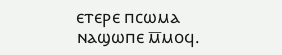ⲉⲧⲉⲣⲉ ⲡⲥⲱⲙⲁ ⲛⲁϣⲱⲡⲉ ⲙ̅ⲙⲟϥ.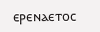ⲉⲣⲉⲛⲁⲉⲧⲟⲥ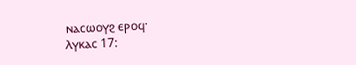ⲛⲁⲥⲱⲟⲩϩ ⲉⲣⲟϥ·
Ⲗⲩⲕⲁⲥ 17: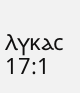Ⲗⲩⲕⲁⲥ 17:1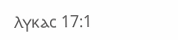Ⲗⲩⲕⲁⲥ 17:1